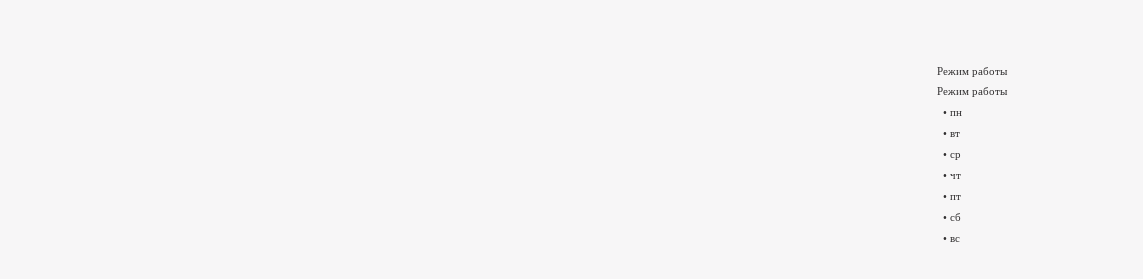Режим работы
Режим работы
  • пн
  • вт
  • ср
  • чт
  • пт
  • сб
  • вс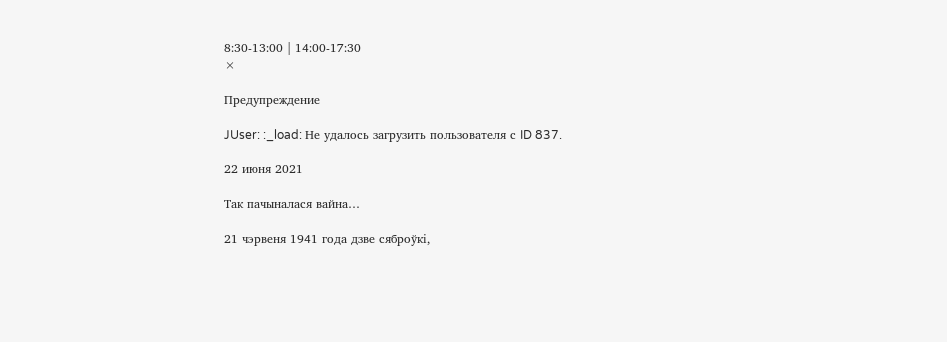8:30-13:00 | 14:00-17:30
×

Предупреждение

JUser: :_load: Не удалось загрузить пользователя с ID 837.

22 июня 2021

Так пачыналася вайна…

21 чэрвеня 1941 года дзве сяброўкі,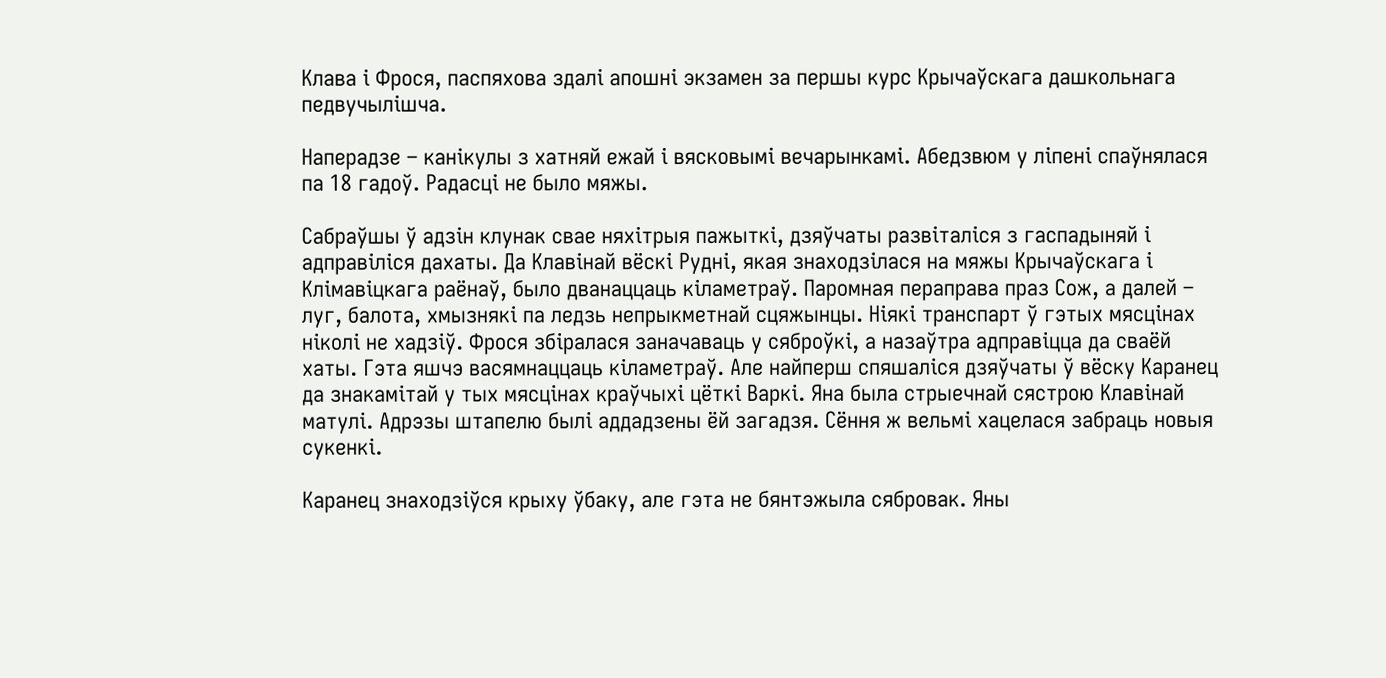Клава і Фрося, паспяхова здалі апошні экзамен за першы курс Крычаўскага дашкольнага педвучылішча.

Наперадзе – канікулы з хатняй ежай і вясковымі вечарынкамі. Абедзвюм у ліпені спаўнялася па 18 гадоў. Радасці не было мяжы.

Сабраўшы ў адзін клунак свае няхітрыя пажыткі, дзяўчаты развіталіся з гаспадыняй і адправіліся дахаты. Да Клавінай вёскі Рудні, якая знаходзілася на мяжы Крычаўскага і Клімавіцкага раёнаў, было дванаццаць кіламетраў. Паромная пераправа праз Сож, а далей – луг, балота, хмызнякі па ледзь непрыкметнай сцяжынцы. Ніякі транспарт ў гэтых мясцінах ніколі не хадзіў. Фрося збіралася заначаваць у сяброўкі, а назаўтра адправіцца да сваёй хаты. Гэта яшчэ васямнаццаць кіламетраў. Але найперш спяшаліся дзяўчаты ў вёску Каранец да знакамітай у тых мясцінах краўчыхі цёткі Варкі. Яна была стрыечнай сястрою Клавінай матулі. Адрэзы штапелю былі аддадзены ёй загадзя. Сёння ж вельмі хацелася забраць новыя сукенкі.

Каранец знаходзіўся крыху ўбаку, але гэта не бянтэжыла сябровак. Яны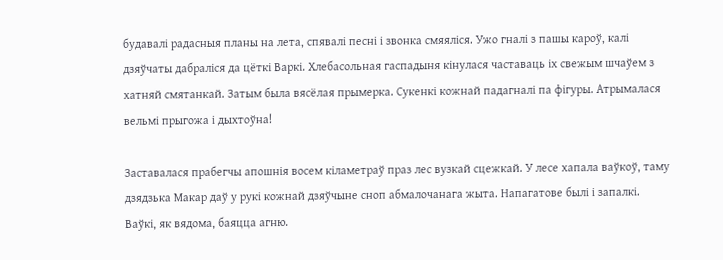будавалі радасныя планы на лета, спявалі песні і звонка смяяліся. Ужо гналі з пашы кароў, калі дзяўчаты дабраліся да цёткі Варкі. Хлебасольная гаспадыня кінулася частаваць іх свежым шчаўем з хатняй смятанкай. Затым была вясёлая прымерка. Сукенкі кожнай падагналі па фігуры. Атрымалася вельмі прыгожа і дыхтоўна!

Заставалася прабегчы апошнія восем кіламетраў праз лес вузкай сцежкай. У лесе хапала ваўкоў, таму дзядзька Макар даў у рукі кожнай дзяўчыне сноп абмалочанага жыта. Напагатове былі і запалкі. Ваўкі, як вядома, баяцца агню.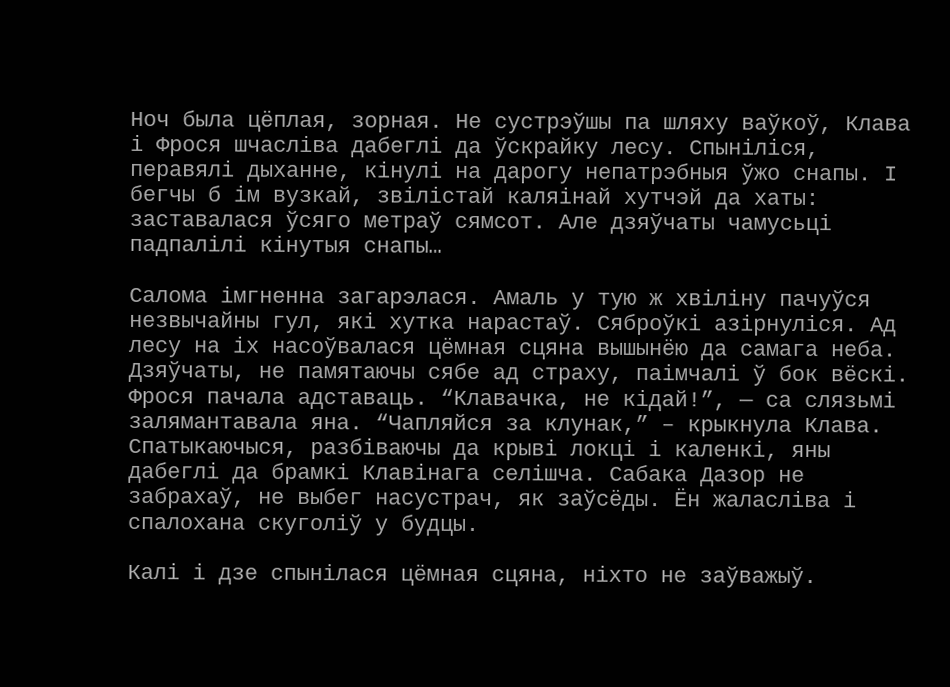Ноч была цёплая, зорная. Не сустрэўшы па шляху ваўкоў, Клава і Фрося шчасліва дабеглі да ўскрайку лесу. Спыніліся, перавялі дыханне, кінулі на дарогу непатрэбныя ўжо снапы. І бегчы б ім вузкай, звілістай каляінай хутчэй да хаты: заставалася ўсяго метраў сямсот. Але дзяўчаты чамусьці падпалілі кінутыя снапы…

Салома імгненна загарэлася. Амаль у тую ж хвіліну пачуўся незвычайны гул, які хутка нарастаў. Сяброўкі азірнуліся. Ад лесу на іх насоўвалася цёмная сцяна вышынёю да самага неба. Дзяўчаты, не памятаючы сябе ад страху, паімчалі ў бок вёскі. Фрося пачала адставаць. “Клавачка, не кідай!”, — са слязьмі залямантавала яна. “Чапляйся за клунак,” – крыкнула Клава. Спатыкаючыся, разбіваючы да крыві локці і каленкі, яны дабеглі да брамкі Клавінага селішча. Сабака Дазор не забрахаў, не выбег насустрач, як заўсёды. Ён жаласліва і спалохана скуголіў у будцы.

Калі і дзе спынілася цёмная сцяна, ніхто не заўважыў.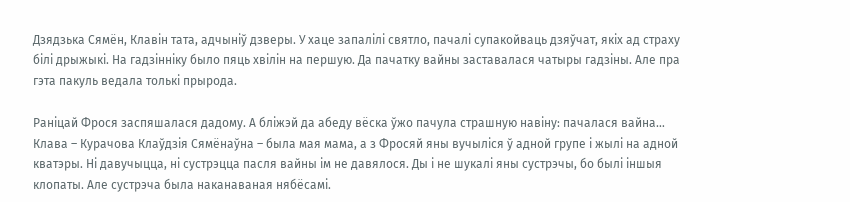Дзядзька Сямён, Клавін тата, адчыніў дзверы. У хаце запалілі святло, пачалі супакойваць дзяўчат, якіх ад страху білі дрыжыкі. На гадзінніку было пяць хвілін на першую. Да пачатку вайны заставалася чатыры гадзіны. Але пра гэта пакуль ведала толькі прырода.

Раніцай Фрося заспяшалася дадому. А бліжэй да абеду вёска ўжо пачула страшную навіну: пачалася вайна… Клава – Курачова Клаўдзія Сямёнаўна – была мая мама, а з Фросяй яны вучыліся ў адной групе і жылі на адной кватэры. Ні давучыцца, ні сустрэцца пасля вайны ім не давялося. Ды і не шукалі яны сустрэчы, бо былі іншыя клопаты. Але сустрэча была наканаваная нябёсамі.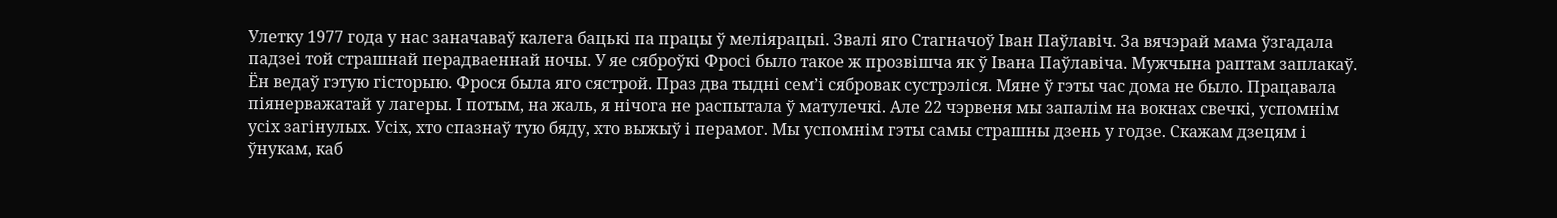Улетку 1977 года у нас заначаваў калега бацькі па працы ў меліярацыі. Звалі яго Стагначоў Іван Паўлавіч. За вячэрай мама ўзгадала падзеі той страшнай перадваеннай ночы. У яе сяброўкі Фросі было такое ж прозвішча як ў Івана Паўлавіча. Мужчына раптам заплакаў. Ён ведаў гэтую гісторыю. Фрося была яго сястрой. Праз два тыдні сем’і сябровак сустрэліся. Мяне ў гэты час дома не было. Працавала піянерважатай у лагеры. І потым, на жаль, я нічога не распытала ў матулечкі. Але 22 чэрвеня мы запалім на вокнах свечкі, успомнім усіх загінулых. Усіх, хто спазнаў тую бяду, хто выжыў і перамог. Мы успомнім гэты самы страшны дзень у годзе. Скажам дзецям і ўнукам, каб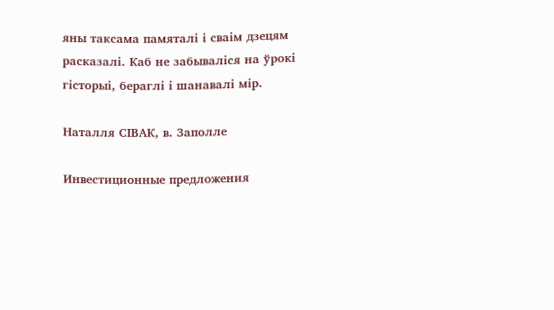яны таксама памяталі і сваім дзецям расказалі. Каб не забываліся на ўрокі гісторыі, бераглі і шанавалі мір.

Наталля СІВАК, в. Заполле

Инвестиционные предложения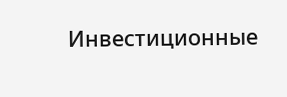Инвестиционные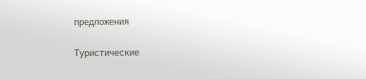предложения

Туристические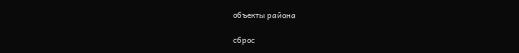объекты района

сброс